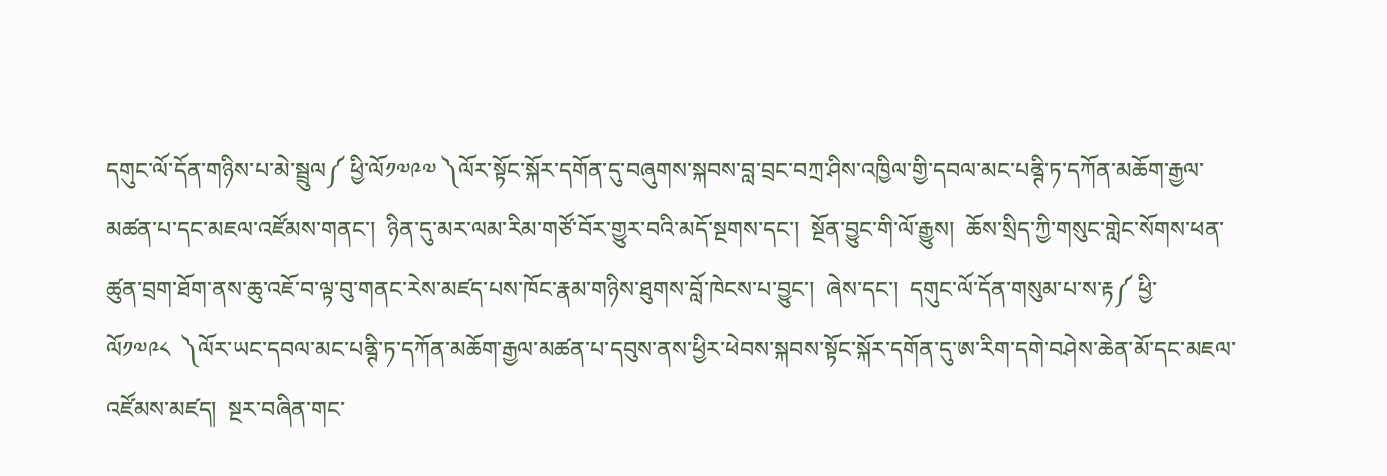དགུང་ལོ་དོན་གཉིས་པ་མེ་སྦྲུལ༼ ཕྱི་ལོ༡༧༩༧ ༽ལོར་སྟོང་སྐོར་དགོན་དུ་བཞུགས་སྐབས་བླ་བྲང་བཀྲ་ཤིས་འཁྱིལ་གྱི་དབལ་མང་པནྚི་ཏ་དཀོན་མཆོག་རྒྱལ་མཚན་པ་དང་མཇལ་འཛོམས་གནང་།  ཉིན་དུ་མར་ལམ་རིམ་གཙོ་བོར་གྱུར་བའི་མདོ་སྔགས་དང་།  སྔོན་བྱུང་གི་ལོ་རྒྱུས།  ཆོས་སྲིད་ཀྱི་གསུང་གླེང་སོགས་ཕན་ཚུན་བྲག་ཐོག་ནས་ཆུ་འཇོ་བ་ལྟ་བུ་གནང་རེས་མཛད་པས་ཁོང་རྣམ་གཉིས་ཐུགས་བློ་ཁེངས་པ་བྱུང་།  ཞེས་དང་།  དགུང་ལོ་དོན་གསུམ་པ་ས་རྟ༼ ཕྱི་ལོ༡༧༩༨  ༽ལོར་ཡང་དབལ་མང་པནྚི་ཏ་དཀོན་མཆོག་རྒྱལ་མཚན་པ་དབུས་ནས་ཕྱིར་ཕེབས་སྐབས་སྟོང་སྐོར་དགོན་དུ་ཨ་རིག་དགེ་བཤེས་ཆེན་མོ་དང་མཇལ་འཛོམས་མཛད།  སྔར་བཞིན་གང་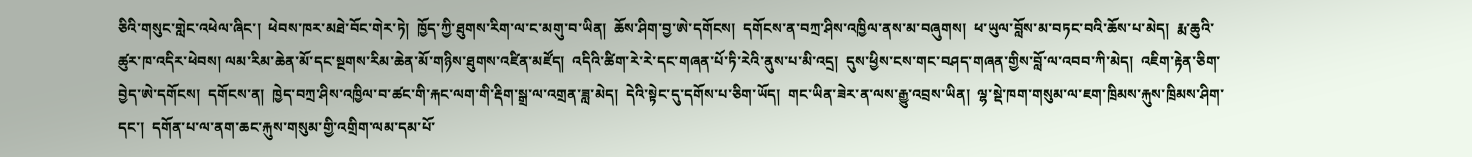ཅིའི་གསུང་གླེང་འཕེལ་ཞིང་།  ཕེབས་ཁར་མཐེ་བོང་གེར་ཏེ།  ཁྱོད་ཀྱི་ཐུགས་རིག་ལ་ང་མགུ་བ་ཡིན།  ཆོས་ཤིག་བྱ་ཨེ་དགོངས།  དགོངས་ན་བཀྲ་ཤིས་འཁྱིལ་ནས་མ་བཞུགས།  ཕ་ཡུལ་བློས་མ་བཏང་བའི་ཆོས་པ་མེད།  རྨ་ཆུའི་ཚུར་ཁ་འདིར་ཕེབས། ལམ་རིམ་ཆེན་མོ་དང་སྔགས་རིམ་ཆེན་མོ་གཉིས་ཐུགས་འཛིན་མཛོད།  འདིའི་ཚིག་རེ་རེ་དང་གཞན་པོ་ཏི་རེའི་ནུས་པ་མི་འདྲ།  དུས་ཕྱིས་ངས་གང་བཤད་གཞན་གྱིས་བློ་ལ་འབབ་ཀི་མེད།  འཇིག་རྟེན་ཅིག་བྱེད་ཨེ་དགོངས།  དགོངས་ན།  ཁྱེད་བཀྲ་ཤིས་འཁྱིལ་བ་ཚང་གི་རྐང་ལག་གི་རྡིག་སྒྲ་ལ་འགྲན་ཟླ་མེད།  དེའི་སྟེང་དུ་དགོས་པ་ཅིག་ཡོད།  གང་ཡིན་ཟེར་ན་ལས་རྒྱུ་འབྲས་ཡིན།  ལྷ་སྡེ་ཁག་གསུམ་ལ་ཇག་ཁྲིམས་རྐུས་ཁྲིམས་ཤིག་དང་།  དགོན་པ་ལ་ནག་ཆང་རྐུས་གསུམ་གྱི་འགྲིག་ལམ་དམ་པོ་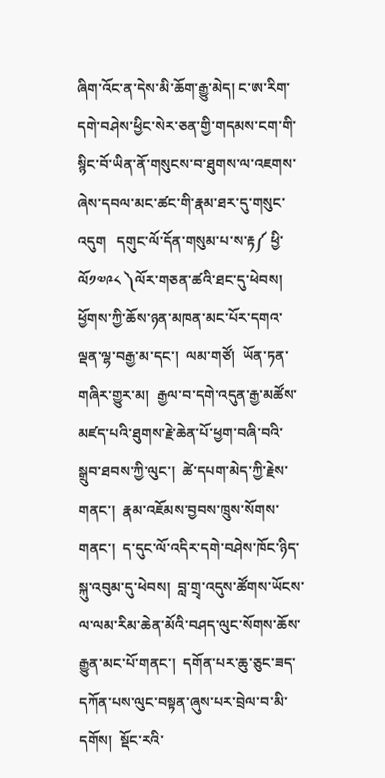ཞིག་འོང་ན་དེས་མི་ཆོག་རྒྱུ་མེད། ང་ཨ་རིག་དགེ་བཤེས་ཕྱིང་སེར་ཅན་གྱི་གདམས་ངག་གི་སྙིང་བོ་ཡིན་ནོ་གསུངས་བ་ཐུགས་ལ་འཇགས་ཞེས་དབལ་མང་ཚང་གི་རྣམ་ཐར་དུ་གསུང་འདུག   དགུང་ལོ་དོན་གསུམ་པ་ས་རྟ༼ ཕྱི་ལོ༡༧༩༨ ༽ལོར་གཅན་ཚའི་ཐང་དུ་ཕེབས།  ཕྱོགས་ཀྱི་ཆོས་ཉན་མཁན་མང་པོར་དགའ་ལྡན་ལྷ་བརྒྱ་མ་དང་།  ལམ་གཙོ།  ཡོན་ཏན་གཞིར་གྱུར་མ།  རྒྱལ་བ་དགེ་འདུན་རྒྱ་མཚོས་མཛད་པའི་ཐུགས་རྗེ་ཆེན་པོ་ཕྱག་བཞི་བའི་སྒྲུབ་ཐབས་ཀྱི་ལུང་།  ཚེ་དཔག་མེད་ཀྱི་རྗེས་གནང་།  རྣམ་འཇོམས་བྱབས་ཁྲུས་སོགས་གནང་།  ད་དུང་ལོ་འདིར་དགེ་བཤེས་ཁོང་ཉིད་སྐུ་འབུམ་དུ་ཕེབས།  བླ་གྲྭ་འདུས་ཚོགས་ཡོངས་ལ་ལམ་རིམ་ཆེན་མོའི་བཤད་ལུང་སོགས་ཆོས་རྒྱུན་མང་པོ་གནང་།  དགོན་པར་ཆུ་ཅུང་ཟད་དཀོན་པས་ལུང་བསྟན་ཞུས་པར་བྲེལ་བ་མི་དགོས།  སྡོང་རའི་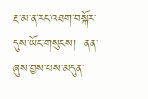རྔ་མ་ན་རང་འཐག་བསྐོར་དུས་ཡོང་གསུངས།  ནན་ཞུས་བྱས་པས་མདུན་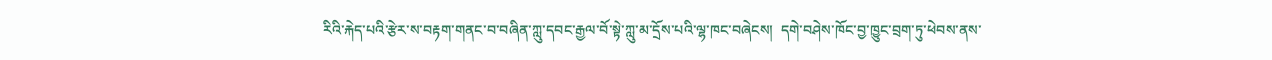རིའི་རྐེད་པའི་རྩེར་ས་བརྟག་གནང་བ་བཞིན་ཀླུ་དབང་རྒྱལ་བོ་སྟེ་ཀླུ་མ་དྲོས་པའི་ལྷ་ཁང་བཞེངས།  དགེ་བཤེས་ཁོང་བྱ་ཁྱུང་བྲག་ཏུ་ཕེབས་ནས་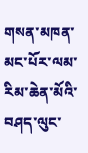གསན་མཁན་མང་པོར་ལམ་རིམ་ཆེན་མོའི་བཤད་ལུང་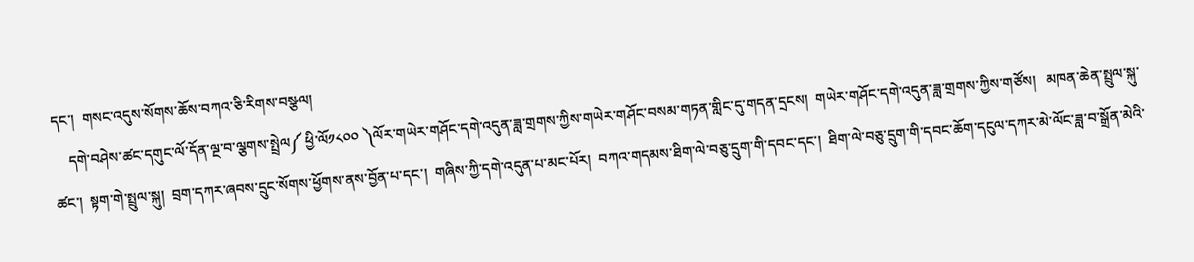དང་།  གསང་འདུས་སོགས་ཆོས་བཀའ་ཅི་རིགས་བསྩལ།
    དགེ་བཤེས་ཚང་དགུང་ལོ་དོན་ལྔ་བ་ལྕགས་སྤྲེལ༼ ཕྱི་ལོ༡༨༠༠ ༽ལོར་གཡེར་གཤོང་དགེ་འདུན་ཟླ་གྲགས་ཀྱིས་གཡེར་གཤོང་བསམ་གཏན་གླིང་དུ་གདན་དྲངས།  གཡེར་གཤོང་དགེ་འདུན་ཟླ་གྲགས་ཀྱིས་གཙོས།   མཁན་ཆེན་སྤྲུལ་སྐུ་ཚང་།  སྟག་གེ་སྤྲུལ་སྐུ།  བྲག་དཀར་ཞབས་དྲུང་སོགས་ཕྱོགས་ནས་བྱོན་པ་དང་།  གཞིས་ཀྱི་དགེ་འདུན་པ་མང་པོར།  བཀའ་གདམས་ཐིག་ལེ་བཅུ་དྲུག་གི་དབང་དང་།  ཐིག་ལེ་བཅུ་དྲུག་གི་དབང་ཆོག་དངུལ་དཀར་མེ་ལོང་ཟླ་བ་སྒྲོན་མེའི་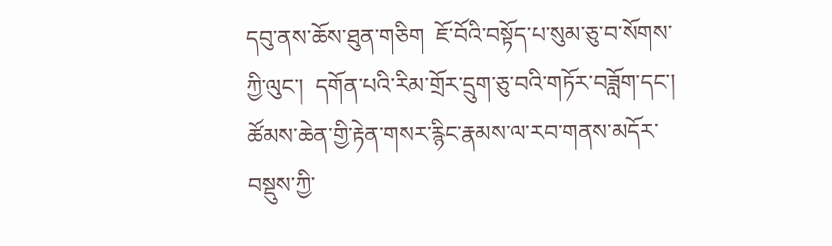དབུ་ནས་ཆོས་ཐུན་གཅིག  ཇོ་བོའི་བསྟོད་པ་སུམ་ཅུ་བ་སོགས་ཀྱི་ལུང་།  དགོན་པའི་རིམ་གྲོར་དྲུག་ཅུ་བའི་གཏོར་བཟློག་དང་།  ཚོམས་ཆེན་གྱི་རྟེན་གསར་རྙིང་རྣམས་ལ་རབ་གནས་མདོར་བསྡུས་ཀྱི་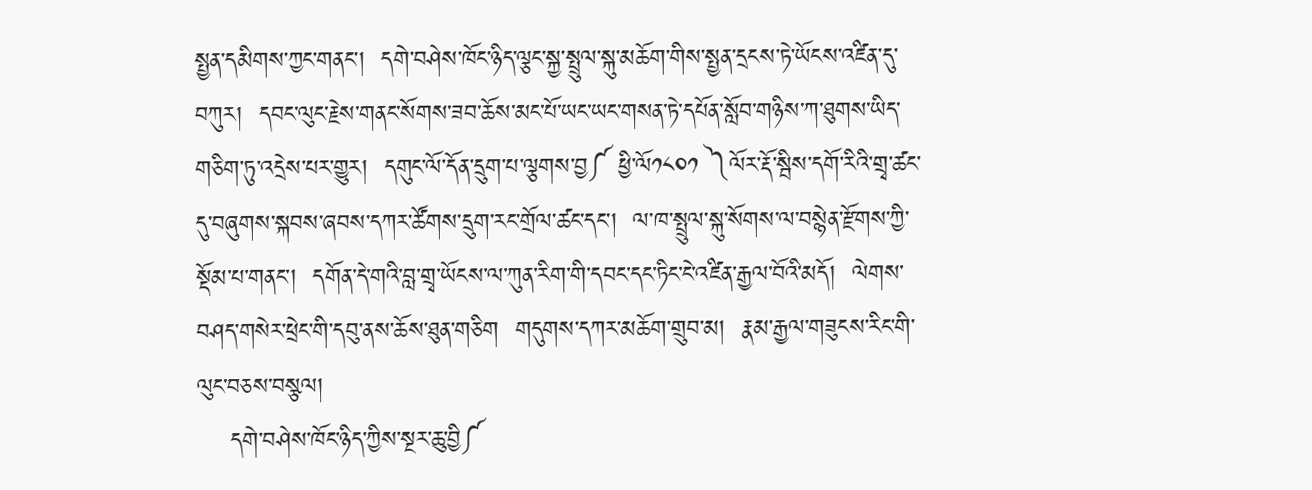སྤྱན་དམིགས་ཀྱང་གནང་།  དགེ་བཤེས་ཁོང་ཉིད་ལྕང་སྐྱ་སྤྲུལ་སྐུ་མཆོག་གིས་སྤྱན་དྲངས་ཏེ་ཡོངས་འཛིན་དུ་བཀུར།  དབང་ལུང་རྗེས་གནང་སོགས་ཟབ་ཆོས་མང་པོ་ཡང་ཡང་གསན་ཏེ་དཔོན་སློབ་གཉིས་ཀ་ཐུགས་ཡིད་གཅིག་ཏུ་འདྲེས་པར་གྱུར།  དགུང་ལོ་དོན་དྲུག་པ་ལྕགས་བྱ༼ ཕྱི་ལོ༡༨༠༡ ༽ལོར་རྡོ་སྦིས་དགོ་རིའི་གྲྭ་ཚང་དུ་བཞུགས་སྐབས་ཞབས་དཀར་ཚོགས་དྲུག་རང་གྲོལ་ཚང་དང་།  ལ་ཁ་སྤྲུལ་སྐུ་སོགས་ལ་བསྙེན་རྫོགས་ཀྱི་སྡོམ་པ་གནང་།  དགོན་དེ་གའི་བླ་གྲྭ་ཡོངས་ལ་ཀུན་རིག་གི་དབང་དང་ཏིང་ངེ་འཛིན་རྒྱལ་བོའི་མདོ།  ལེགས་བཤད་གསེར་ཕྲེང་གི་དབུ་ནས་ཆོས་ཐུན་གཅིག  གདུགས་དཀར་མཆོག་གྲུབ་མ།  རྣམ་རྒྱལ་གཟུངས་རིང་གི་ལུང་བཅས་བསྩལ།
    དགེ་བཤེས་ཁོང་ཉིད་ཀྱིས་སྔར་ཆུ་བྱི༼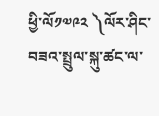ཕྱི་ལོ༡༧༩༢ ༽ལོར་ཤིང་བཟའ་སྤྲུལ་སྐུ་ཚང་ལ་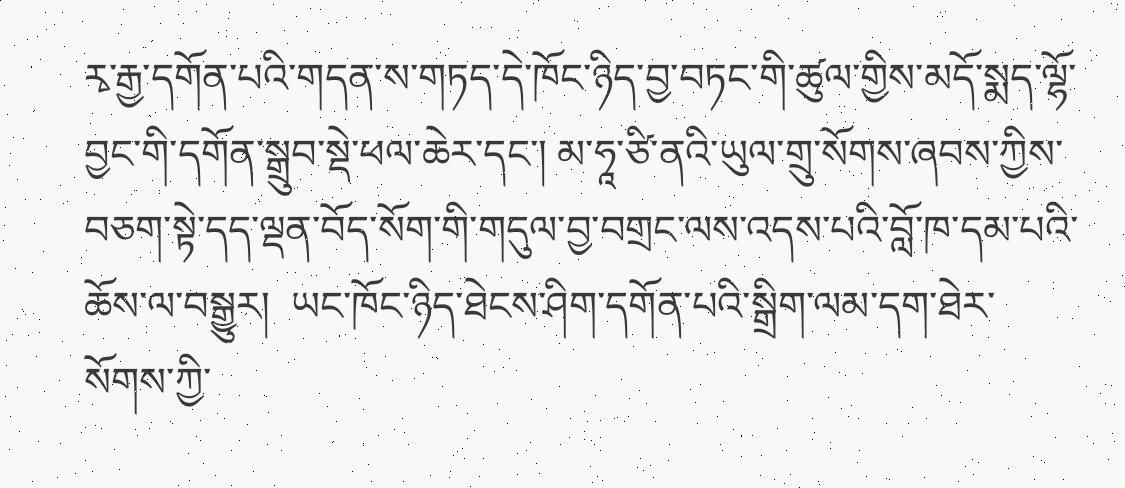རྭ་རྒྱ་དགོན་པའི་གདན་ས་གཏད་དེ་ཁོང་ཉིད་བྱ་བཏང་གི་ཚུལ་གྱིས་མདོ་སྨད་ལྷོ་བྱང་གི་དགོན་སྒྲུབ་སྡེ་ཕལ་ཆེར་དང་། མ་ཧཱ་ཙི་ནའི་ཡུལ་གྲུ་སོགས་ཞབས་ཀྱིས་བཅག་སྟེ་དད་ལྡན་བོད་སོག་གི་གདུལ་བྱ་བགྲང་ལས་འདས་པའི་བློ་ཁ་དམ་པའི་ཆོས་ལ་བསྒྱུར།  ཡང་ཁོང་ཉིད་ཐེངས་ཤིག་དགོན་པའི་སྒྲིག་ལམ་དག་ཐེར་སོགས་ཀྱི་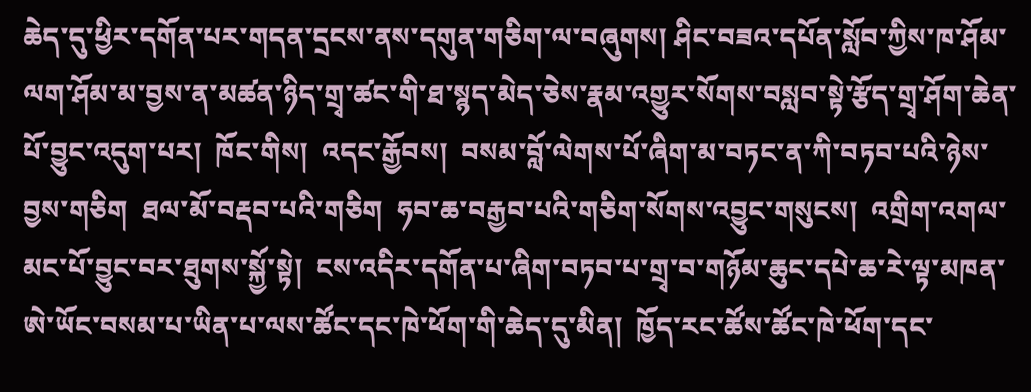ཆེད་དུ་ཕྱིར་དགོན་པར་གདན་དྲངས་ནས་དགུན་གཅིག་ལ་བཞུགས། ཤིང་བཟའ་དཔོན་སློབ་ཀྱིས་ཁ་ཤོམ་ལག་ཤོམ་མ་བྱས་ན་མཚན་ཉིད་གྲྭ་ཚང་གི་ཐ་སྙད་མེད་ཅེས་རྣམ་འགྱུར་སོགས་བསླབ་སྟེ་རྩོད་གྲྭ་ཤོག་ཆེན་པོ་བྱུང་འདུག་པར།  ཁོང་གིས།  འདང་རྒྱོབས།  བསམ་བློ་ལེགས་པོ་ཞིག་མ་བཏང་ན་ཀི་བཏབ་པའི་ཉེས་བྱས་གཅིག  ཐལ་མོ་བརྡབ་པའི་གཅིག  ཧབ་ཆ་བརྒྱབ་པའི་གཅིག་སོགས་འབྱུང་གསུངས།  འགྲིག་འགལ་མང་པོ་བྱུང་བར་ཐུགས་སྐྱོ་སྟེ།  ངས་འདིར་དགོན་པ་ཞིག་བཏབ་པ་གྲྭ་བ་གཉོམ་ཆུང་དཔེ་ཆ་རེ་ལྟ་མཁན་ཨེ་ཡོང་བསམ་པ་ཡིན་པ་ལས་ཚོང་དང་ཁེ་ཕོག་གི་ཆེད་དུ་མིན།  ཁྱོད་རང་ཚོས་ཚོང་ཁེ་ཕོག་དང་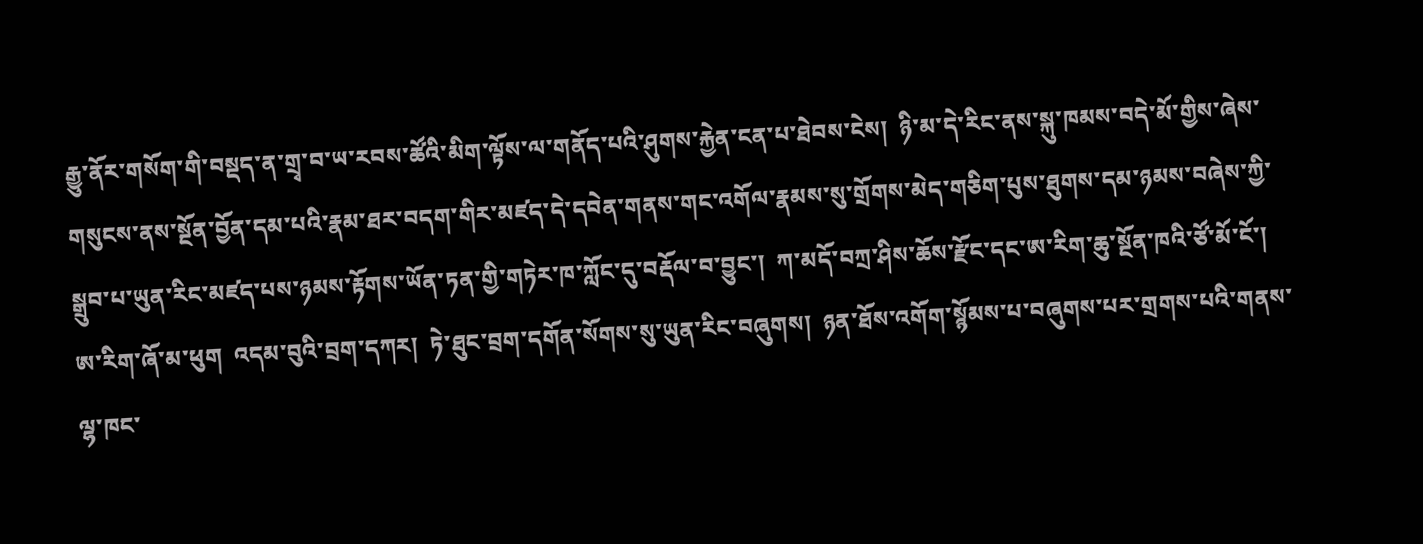རྒྱུ་ནོར་གསོག་གི་བསྡད་ན་གྲྭ་བ་ཡ་རབས་ཚོའི་མིག་ལྟོས་ལ་གནོད་པའི་ཤུགས་རྐྱེན་ངན་པ་ཐེབས་ངེས།  ཉི་མ་དེ་རིང་ནས་སྐུ་ཁམས་བདེ་མོ་གྱིས་ཞེས་གསུངས་ནས་སྔོན་བྱོན་དམ་པའི་རྣམ་ཐར་བདག་གིར་མཛད་དེ་དབེན་གནས་གང་འགོལ་རྣམས་སུ་གྲོགས་མེད་གཅིག་པུས་ཐུགས་དམ་ཉམས་བཞེས་ཀྱི་སྒྲུབ་པ་ཡུན་རིང་མཛད་པས་ཉམས་རྟོགས་ཡོན་ཏན་གྱི་གཏེར་ཁ་ཀློང་དུ་བརྡོལ་བ་བྱུང་།  ཀ་མདོ་བཀྲ་ཤིས་ཆོས་རྫོང་དང་ཨ་རིག་ཆུ་སྔོན་ཁའི་ཙོ་མོ་ངོ་། ཨ་རིག་ཞོ་མ་ཕུག  འདམ་བུའི་བྲག་དཀར།  ཏེ་ཐུང་བྲག་དགོན་སོགས་སུ་ཡུན་རིང་བཞུགས།  ཉན་ཐོས་འགོག་སྙོམས་པ་བཞུགས་པར་གྲགས་པའི་གནས་ལྷ་ཁང་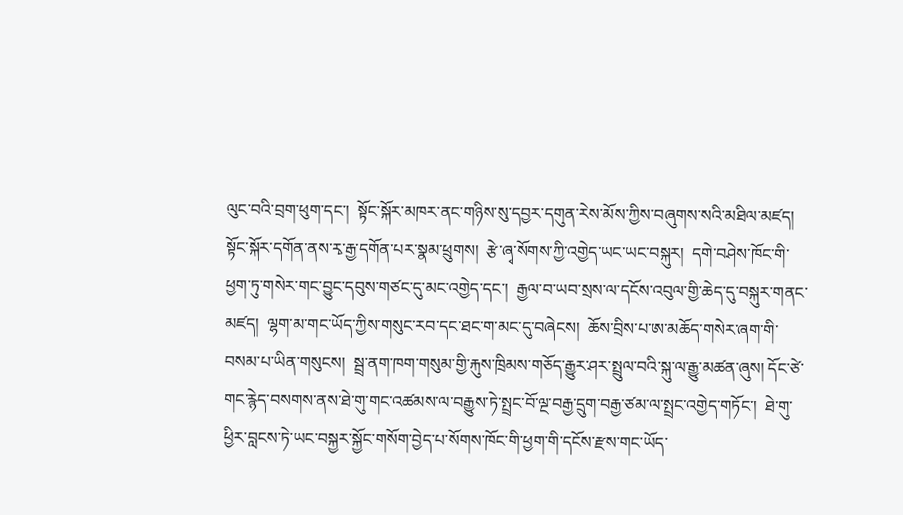ལུང་བའི་བྲག་ཕུག་དང་།  སྟོང་སྐོར་མཁར་ནང་གཉིས་སུ་དབྱར་དགུན་རེས་མོས་ཀྱིས་བཞུགས་སའི་མཐིལ་མཛད།  སྟོང་སྐོར་དགོན་ནས་རྭ་རྒྱ་དགོན་པར་སྣམ་ཕྲུགས།  རྩེ་ཞྭ་སོགས་ཀྱི་འགྱེད་ཡང་ཡང་བསྐུར།  དགེ་བཤེས་ཁོང་གི་ཕྱག་ཏུ་གསེར་གང་བྱུང་དབུས་གཙང་དུ་མང་འགྱེད་དང་།  རྒྱལ་བ་ཡབ་སྲས་ལ་དངོས་འབུལ་གྱི་ཆེད་དུ་བསྐུར་གནང་མཛད།  ལྷག་མ་གང་ཡོད་ཀྱིས་གསུང་རབ་དང་ཐང་ག་མང་དུ་བཞེངས།  ཆོས་བྲིས་པ་ཨ་མཆོད་གསེར་ཞག་གི་བསམ་པ་ཡིན་གསུངས།  སྦྲ་ནག་ཁག་གསུམ་གྱི་རྐུས་ཁྲིམས་གཅོད་རྒྱུར་ཤར་སྤྲུལ་བའི་སྐུ་ལ་རྒྱུ་མཚན་ཞུས། དོང་ཙེ་གང་རྙེད་བསགས་ནས་ཐེ་གུ་གང་འཚམས་ལ་བརྒྱུས་ཏེ་སྤྲང་བོ་ལྔ་བརྒྱ་དྲུག་བརྒྱ་ཙམ་ལ་སྤྲང་འགྱེད་གཏོང་།  ཐེ་གུ་ཕྱིར་བླངས་ཏེ་ཡང་བསྐྱར་སྐྱོང་གསོག་བྱེད་པ་སོགས་ཁོང་གི་ཕྱག་གི་དངོས་རྫས་གང་ཡོད་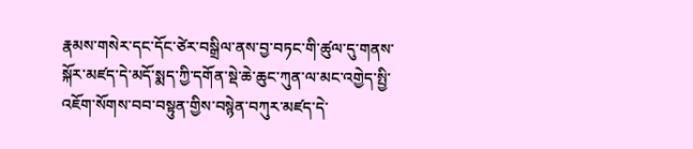རྣམས་གསེར་དང་དོང་ཙེར་བསྒྲིལ་ནས་བྱ་བཏང་གི་ཚུལ་དུ་གནས་སྐོར་མཛད་དེ་མདོ་སྨད་ཀྱི་དགོན་སྡེ་ཆེ་ཆུང་ཀུན་ལ་མང་འགྱེད་སྤྱི་འཇོག་སོགས་བབ་བསྟུན་གྱིས་བསྙེན་བཀུར་མཛད་དེ་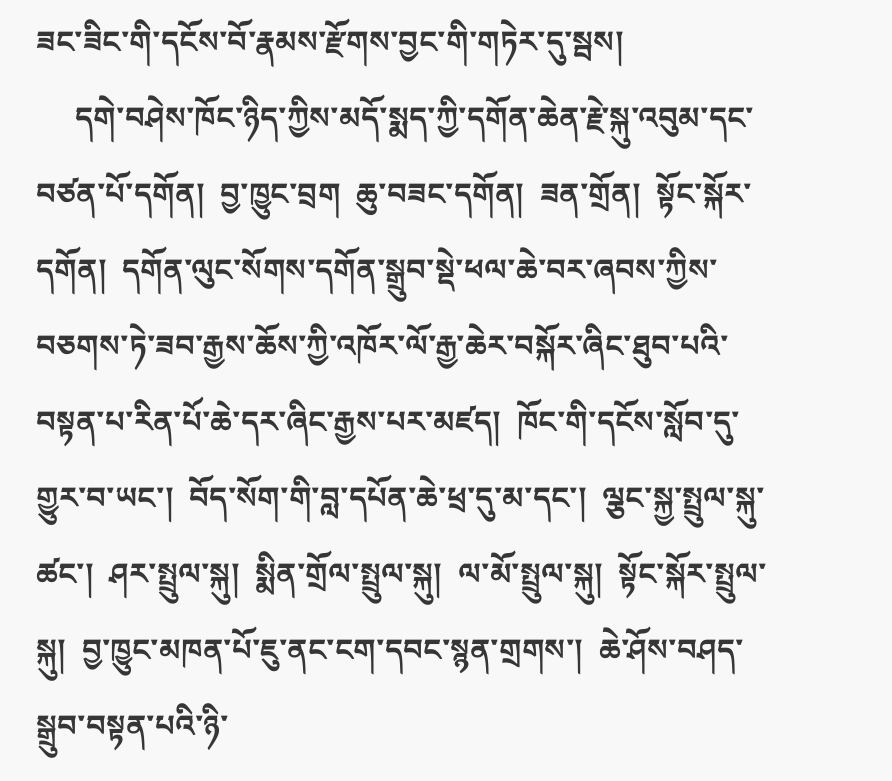ཟང་ཟིང་གི་དངོས་བོ་རྣམས་རྫོགས་བྱང་གི་གཏེར་དུ་སྦས།
     དགེ་བཤེས་ཁོང་ཉིད་ཀྱིས་མདོ་སྨད་ཀྱི་དགོན་ཆེན་རྗེ་སྐུ་འབུམ་དང་བཙན་པོ་དགོན།  བྱ་ཁྱུང་བྲག  ཆུ་བཟང་དགོན།  ཟན་གྲོན།  སྟོང་སྐོར་དགོན།  དགོན་ལུང་སོགས་དགོན་སྒྲུབ་སྡེ་ཕལ་ཆེ་བར་ཞབས་ཀྱིས་བཅགས་ཏེ་ཟབ་རྒྱས་ཆོས་ཀྱི་འཁོར་ལོ་རྒྱ་ཆེར་བསྐོར་ཞིང་ཐུབ་པའི་བསྟན་པ་རིན་པོ་ཆེ་དར་ཞིང་རྒྱས་པར་མཛད།  ཁོང་གི་དངོས་སློབ་དུ་གྱུར་བ་ཡང་།  བོད་སོག་གི་བླ་དཔོན་ཆེ་ཕྲ་དུ་མ་དང་།  ལྕང་སྐྱ་སྤྲུལ་སྐུ་ཚང་།  ཤར་སྤྲུལ་སྐུ།  སྨིན་གྲོལ་སྤྲུལ་སྐུ།  ལ་མོ་སྤྲུལ་སྐུ།  སྟོང་སྐོར་སྤྲུལ་སྐུ།  བྱ་ཁྱུང་མཁན་པོ་ཇུ་ནང་ངག་དབང་སྙན་གྲགས་།  ཆེ་ཤོས་བཤད་སྒྲུབ་བསྟན་པའི་ཉི་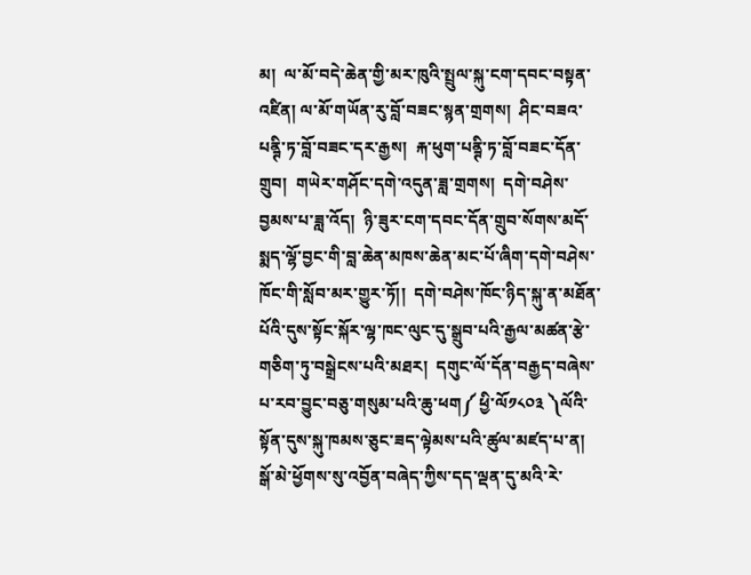མ།  ལ་མོ་བདེ་ཆེན་གྱི་མར་ཁུའི་སྤྲུལ་སྐུ་ངག་དབང་བསྟན་འཛིན། ལ་མོ་གཡོན་རུ་བློ་བཟང་སྙན་གྲགས།  ཤིང་བཟའ་པནྚི་ཏ་བློ་བཟང་དར་རྒྱས།  རྐ་ཕུག་པནྚི་ཏ་བློ་བཟང་དོན་གྲུབ།  གཡེར་གཤོང་དགེ་འདུན་ཟླ་གྲགས།  དགེ་བཤེས་བྱམས་པ་ཟླ་འོད།  ཉི་ཟུར་ངག་དབང་དོན་གྲུབ་སོགས་མདོ་སྨད་ལྷོ་བྱང་གི་བླ་ཆེན་མཁས་ཆེན་མང་པོ་ཞིག་དགེ་བཤེས་ཁོང་གི་སློབ་མར་གྱུར་ཏོ།།  དགེ་བཤེས་ཁོང་ཉིད་སྐུ་ན་མཐོན་པོའི་དུས་སྟོང་སྐོར་ལྷ་ཁང་ལུང་དུ་སྒྲུབ་པའི་རྒྱལ་མཚན་རྩེ་གཅིག་ཏུ་བསྒྲེངས་པའི་མཐར།  དགུང་ལོ་དོན་བརྒྱད་བཞེས་པ་རབ་བྱུང་བཅུ་གསུམ་པའི་ཆུ་ཕག༼ ཕྱི་ལོ༡༨༠༣ ༽ལོའི་སྟོན་དུས་སྐུ་ཁམས་ཅུང་ཟད་ལྟེམས་པའི་ཚུལ་མཛད་པ་ན།  སྒོ་མེ་ཕྱོགས་སུ་འབྱོན་བཞེད་ཀྱིས་དད་ལྡན་དུ་མའི་རེ་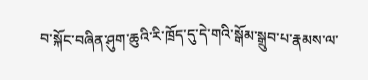བ་སྐོང་བཞིན་ཤུག་ཆུའི་རི་ཁྲོད་དུ་དེ་གའི་སྒོམ་སྒྲུབ་པ་རྣམས་ལ་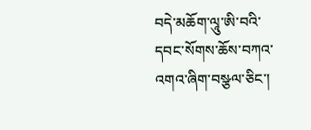བདེ་མཆོག་ལཱུ་ཨི་བའི་དབང་སོགས་ཆོས་བཀའ་འགའ་ཞིག་བསྩལ་ཅིང་།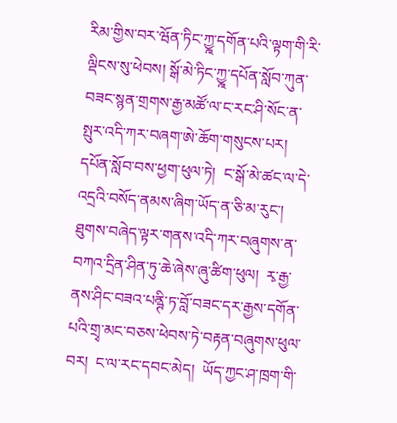རིམ་གྱིས་བར་ཝོན་ཏིང་ཀྱྰ་དགོན་པའི་ལྟག་གི་རི་ལྡིངས་སུ་ཕེབས། སྒོ་མེ་ཏིང་ཀྱྰ་དཔོན་སློབ་ཀུན་བཟང་སྙན་གྲགས་རྒྱ་མཚོ་ལ་ང་རང་ཤི་སོང་ན་སྤུར་འདི་ཀར་བཞག་ཨེ་ཆོག་གསུངས་པར།  དཔོན་སློབ་བས་ཕྱག་ཕུལ་ཏེ།  ང་སྒོ་མེ་ཚང་ལ་དེ་འདྲའི་བསོད་ནམས་ཞིག་ཡོད་ན་ཅི་མ་རུང་།  ཐུགས་བཞེད་ལྟར་གནས་འདི་ཀར་བཞུགས་ན་བཀའ་དྲིན་ཤིན་ཏུ་ཆེ་ཞེས་ཞུ་ཚིག་ཕུལ།  རྭ་རྒྱ་ནས་ཤིང་བཟའ་པནྚི་ཏ་བློ་བཟང་དར་རྒྱས་དགོན་པའི་གྲྭ་མང་བཅས་ཕེབས་ཏེ་བརྟན་བཞུགས་ཕུལ་བར།  ང་ལ་རང་དབང་མེད།  ཡོད་ཀྱང་ཤ་ཁྲག་གི་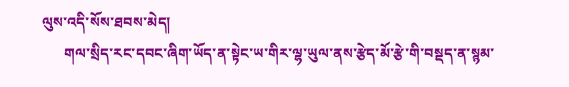ལུས་འདི་སོས་ཐབས་མེད།
      གལ་སྲིད་རང་དབང་ཞིག་ཡོད་ན་སྟེང་ཡ་གིར་ལྷ་ཡུལ་ནས་རྩེད་མོ་རྩེ་གི་བསྡད་ན་སྙམ་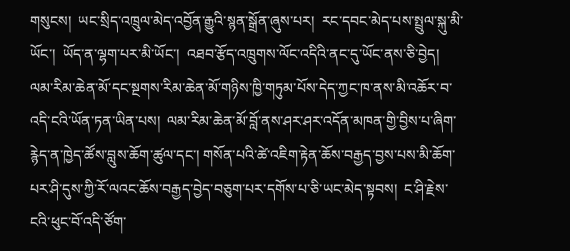གསུངས།  ཡང་སྲིད་འཁྲུལ་མེད་འབྱོན་རྒྱུའི་སྙན་སྒྲོན་ཞུས་པར།  རང་དབང་མེད་པས་སྤྲུལ་སྐུ་མི་ཡོང་།  ཡོད་ན་ལྷག་པར་མི་ཡོང་།  འཐབ་རྩོད་འཁྲུགས་ལོང་འདིའི་ནང་དུ་ཡོང་ནས་ཅི་བྱེད།  ལམ་རིམ་ཆེན་མོ་དང་སྔགས་རིམ་ཆེན་མོ་གཉིས་ཁྱི་གཏུམ་པོས་དེད་ཀྱང་ཁ་ནས་མི་འཆོར་བ་འདི་ངའི་ཡོན་ཏན་ཡིན་པས།  ལམ་རིམ་ཆེན་མོ་བློ་ནས་ཤར་ཤར་འདོན་མཁན་གྱི་བྱིས་པ་ཞིག་རྙེད་ན་ཁྱེད་ཚོས་བླུས་ཆོག་ཚུལ་དང་། གསོན་པའི་ཚེ་འཇིག་རྟེན་ཆོས་བརྒྱད་བྱས་པས་མི་ཆོག་པར་ཤི་དུས་ཀྱི་རོ་ལའང་ཆོས་བརྒྱད་བྱེད་བཅུག་པར་དགོས་པ་ཅི་ཡང་མེད་སྟབས།  ང་ཤི་རྗེས་ངའི་ཕུང་བོ་འདི་ཙོག་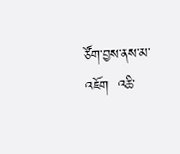ཙོག་བྱས་ནས་མ་འཇོག  འཆི་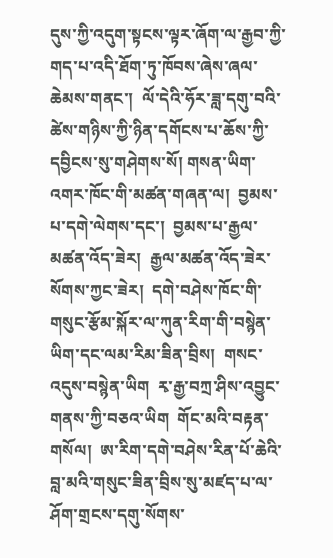དུས་ཀྱི་འདུག་སྟངས་ལྟར་ཞོག་ལ་རྒྱབ་ཀྱི་གད་པ་འདི་ཐོག་ཏུ་ཁོབས་ཞེས་ཞལ་ཆེམས་གནང་།  ལོ་དེའི་ཧོར་ཟླ་དགུ་བའི་ཚེས་གཉིས་ཀྱི་ཉིན་དགོངས་པ་ཆོས་ཀྱི་དབྱིངས་སུ་གཤེགས་སོ། གསན་ཡིག་འགར་ཁོང་གི་མཚན་གཞན་ལ།  བྱམས་པ་དགེ་ལེགས་དང་།  བྱམས་པ་རྒྱལ་མཚན་འོད་ཟེར།  རྒྱལ་མཚན་འོད་ཟེར་སོགས་ཀྱང་ཟེར།  དགེ་བཤེས་ཁོང་གི་གསུང་རྩོམ་སྐོར་ལ་ཀུན་རིག་གི་བསྙེན་ཡིག་དང་ལམ་རིམ་ཟིན་བྲིས།  གསང་འདུས་བསྙེན་ཡིག  རྭ་རྒྱ་བཀྲ་ཤིས་འབྱུང་གནས་ཀྱི་བཅའ་ཡིག  གོང་མའི་བརྟན་གསོལ།  ཨ་རིག་དགེ་བཤེས་རིན་པོ་ཆེའི་བླ་མའི་གསུང་ཟིན་བྲིས་སུ་མཛད་པ་ལ་ཤོག་གྲངས་དགུ་སོགས་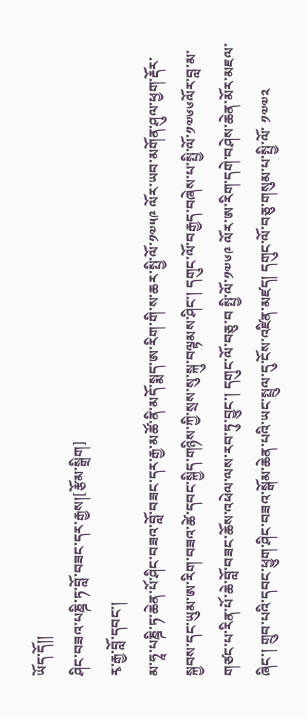ཡོད་དོ།།
ཤིང་བཟའ་པཎྜི་ཏ་བློ་བཟང་དར་རྒྱས།[རྩོམ་སྒྲིག]
རྭ་རྒྱ་བློ་དབང་།
མ་ཧཱ་པཎྜི་ཏ་ཆེན་པོ་ཤིང་བཟའ་བློ་བཟང་དར་རྒྱ་མཚོ་ནི་མདོ་སྨད་ཨ་རིག་གི་ས་ཆར་སྤྱི་ལོ་༡༧༥༩ ལོར་ཡབ་མགོན་ཤུལ་ཕྱག་རྡོར་སྐྱབས་དང་ཡུམ་ཨ་རིག་བཟའ་ཚེ་དབང་སྐྱིད་གཉིས་ཀྱི་སྲས་སུ་སྐུ་བལྟམས་ཤིང་། དགུང་ལོ་བརྒྱད་བཞེས་པ་སྤྱི་ལོ་༡༧༦༦ལོར་བླ་མ་གཙང་པ་རིན་པོ་ཆེ་བློ་བཟང་ཆོས་འཕེལ་ལས་རབ་ཏུ་བྱུང་། དགུང་ལོ་བཅུ་བ སྤྱི་ལོ་༡༧༦༩ ལོར་ཨ་རིག་དགེ་བཤེས་ཆེན་མོར་མཇལ་ཞིང་། གྲུབ་པའི་དབང་ཕྱུག་ཤིང་བཟའ་སྒོམ་ཆེན་པའི་ཡང་སྤྲུལ་དུ་ངོས་འཛིན་མཛད། དགུང་ལོ་བཅུ་གསུམ་པ་སྤྱི་ལོ་ ༡༧༧༢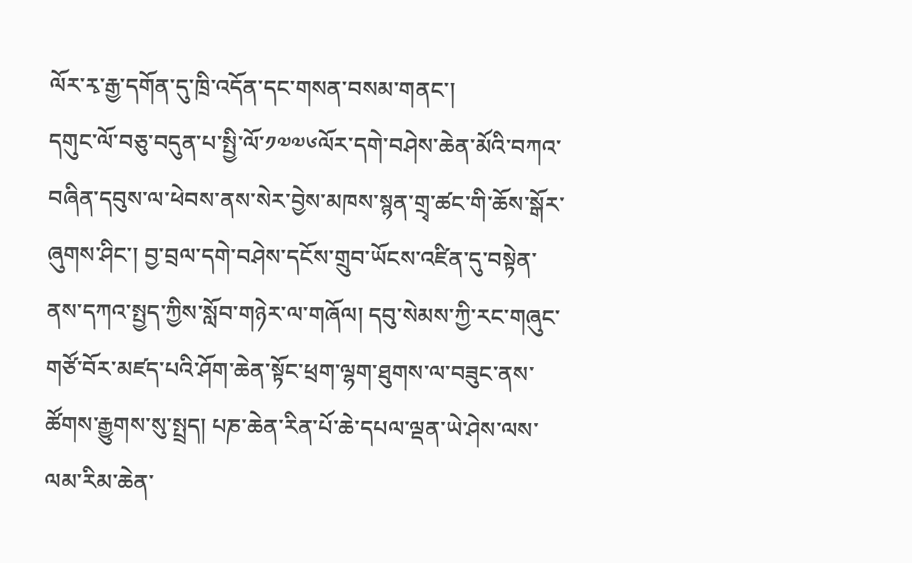ལོར་རྭ་རྒྱ་དགོན་དུ་ཁྲི་འདོན་དང་གསན་བསམ་གནང་།
དགུང་ལོ་བཅུ་བདུན་པ་སྤྱི་ལོ་༡༧༧༦ལོར་དགེ་བཤེས་ཆེན་མོའི་བཀའ་བཞིན་དབུས་ལ་ཕེབས་ནས་སེར་བྱེས་མཁས་སྙན་གྲྭ་ཚང་གི་ཆོས་སྒོར་ཞུགས་ཤིང་། བྱ་བྲལ་དགེ་བཤེས་དངོས་གྲུབ་ཡོངས་འཛིན་དུ་བསྟེན་ནས་དཀའ་སྤྱད་ཀྱིས་སློབ་གཉེར་ལ་གཞོལ། དབུ་སེམས་ཀྱི་རང་གཞུང་གཙོ་བོར་མཛད་པའི་ཤོག་ཆེན་སྟོང་ཕྲག་ལྷག་ཐུགས་ལ་བཟུང་ནས་ཚོགས་རྒྱུགས་སུ་སྤྲད། པཎ་ཆེན་རིན་པོ་ཆེ་དཔལ་ལྡན་ཡེ་ཤེས་ལས་ལམ་རིམ་ཆེན་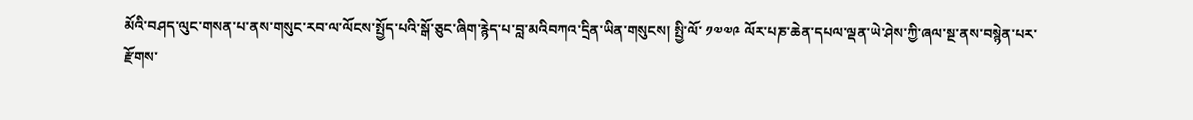མོའི་བཤད་ལུང་གསན་པ་ནས་གསུང་རབ་ལ་ལོངས་སྤྱོད་པའི་སྒོ་ཅུང་ཞིག་རྙེད་པ་བླ་མའིབཀའ་དྲིན་ཡིན་གསུངས། སྤྱི་ལོ་ ༡༧༧༩ ལོར་པཎ་ཆེན་དཔལ་ལྡན་ཡེ་ཤེས་ཀྱི་ཞལ་སྔ་ནས་བསྙེན་པར་རྫོགས་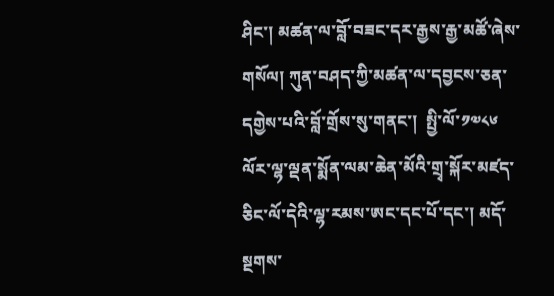ཤིང་། མཚན་ལ་བློ་བཟང་དར་རྒྱས་རྒྱ་མཚོ་ཞེས་གསོལ། ཀུན་བཤད་ཀྱི་མཚན་ལ་དབྱངས་ཅན་དགྱེས་པའི་བློ་གྲོས་སུ་གནང་།  སྤྱི་ལོ་༡༧༨༦ ལོར་ལྷ་ལྡན་སྨོན་ལམ་ཆེན་མོའི་གྲྭ་སྐོར་མཛད་ཅིང་ལོ་དེའི་ལྷ་རམས་ཨང་དང་པོ་དང་། མདོ་སྔགས་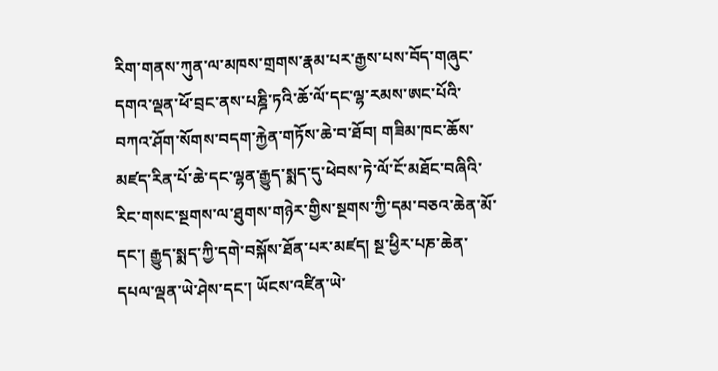རིག་གནས་ཀུན་ལ་མཁས་གྲགས་རྣམ་པར་རྒྱས་པས་བོད་གཞུང་དགའ་ལྡན་ཕོ་བྲང་ནས་པཎྜི་ཏའི་ཆོ་ལོ་དང་ལྷ་རམས་ཨང་པོའི་བཀའ་ཤོག་སོགས་བདག་རྐྱེན་གཏོས་ཆེ་བ་ཐོབ། གཟིམ་ཁང་ཆོས་མཛད་རིན་པོ་ཆེ་དང་ལྷན་རྒྱུད་སྨད་དུ་ཕེབས་ཏེ་ལོ་ངོ་མཐོང་བཞིའི་རིང་གསང་སྔགས་ལ་ཐུགས་གཉེར་གྱིས་སྔགས་ཀྱི་དམ་བཅའ་ཆེན་མོ་དང་། རྒྱུད་སྨད་ཀྱི་དགེ་བསྐོས་ཐོན་པར་མཛད། སྔ་ཕྱིར་པཎ་ཆེན་དཔལ་ལྡན་ཡེ་ཤེས་དང་། ཡོངས་འཛིན་ཡེ་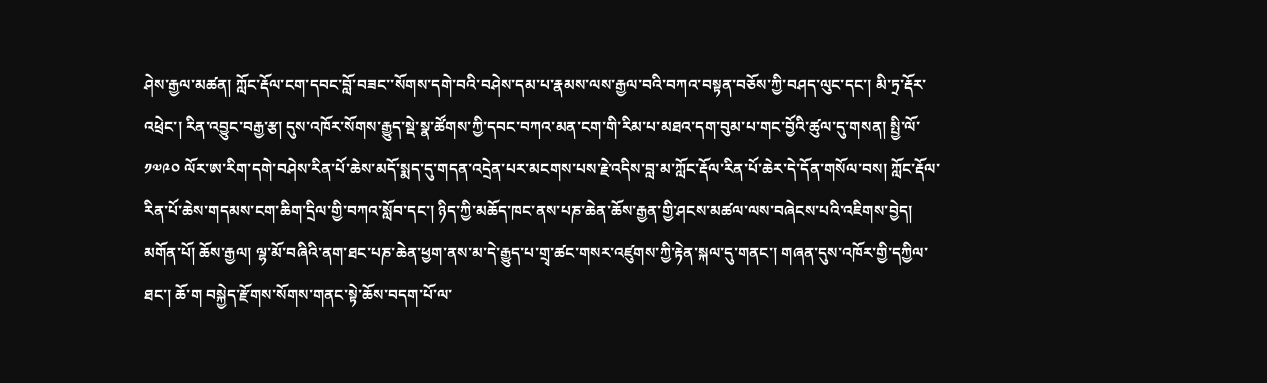ཤེས་རྒྱལ་མཚན། ཀློང་རྡོལ་ངག་དབང་བློ་བཟང་་སོགས་དགེ་བའི་བཤེས་དམ་པ་རྣམས་ལས་རྒྱལ་བའི་བཀའ་བསྟན་བཅོས་ཀྱི་བཤད་ལུང་དང་། མི་ཏྲ་རྡོར་འཕྲེང་། རིན་འབྱུང་བརྒྱ་རྩ། དུས་འཁོར་སོགས་རྒྱུད་སྡེ་སྣ་ཚོགས་ཀྱི་དབང་བཀའ་མན་ངག་གི་རིམ་པ་མཐའ་དག་བུམ་པ་གང་བྱོའི་ཚུལ་དུ་གསན། སྤྱི་ལོ་༡༧༩༠ ལོར་ཨ་རིག་དགེ་བཤེས་རིན་པོ་ཆེས་མདོ་སྨད་དུ་གདན་འདྲེན་པར་མངགས་པས་རྗེ་འདིས་བླ་མ་ཀློང་རྡོལ་རིན་པོ་ཆེར་དེ་དོན་གསོལ་བས། ཀློང་རྡོལ་རིན་པོ་ཆེས་གདམས་ངག་ཆིག་དྲིལ་གྱི་བཀའ་སློབ་དང་། ཉིད་ཀྱི་མཆོད་ཁང་ནས་པཎ་ཆེན་ཆོས་རྒྱན་གྱི་ཤངས་མཚལ་ལས་བཞེངས་པའི་འཇིགས་བྱེད། མགོན་པོ། ཆོས་རྒྱལ། ལྷ་མོ་བཞིའི་ནག་ཐང་པཎ་ཆེན་ཕྱག་ནས་མ་དེ་རྒྱུད་པ་གྲྭ་ཚང་གསར་འཛུགས་ཀྱི་རྟེན་སྐལ་དུ་གནང་། གཞན་དུས་འཁོར་གྱི་དཀྱིལ་ཐང་། ཆོ་ག བསྐྱེད་རྫོགས་སོགས་གནང་སྟེ་ཆོས་བདག་པོ་ལ་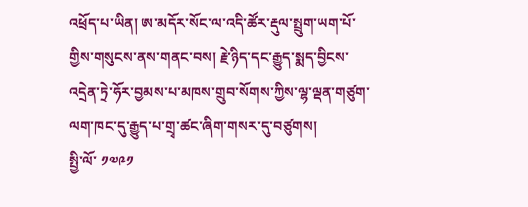འཕྲོད་པ་ཡིན། ཨ་མདོར་སོང་ལ་འདི་ཚོར་རྡུལ་སྤྲུག་ཡག་པོ་གྱིས་གསུངས་ནས་གནང་བས། རྗེ་ཉིད་དང་རྒྱུད་སྨད་བྱིངས་འདྲེན་ཏྲེ་ཧོར་བྱམས་པ་མཁས་གྲུབ་སོགས་ཀྱིས་ལྷ་ལྡན་གཙུག་ལག་ཁང་དུ་རྒྱུད་པ་གྲྭ་ཚང་ཞིག་གསར་དུ་བཙུགས།
སྤྱི་ལོ་ ༡༧༩༡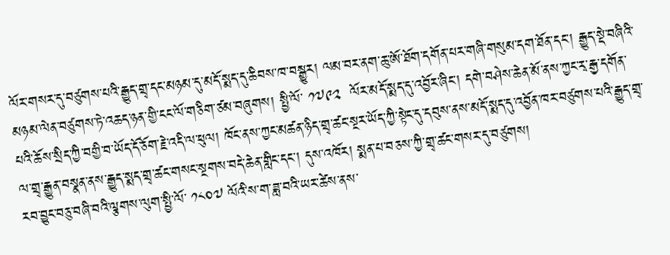ལོར་གསར་དུ་བཙུགས་པའི་རྒྱུད་གྲྭ་དང་མཉམ་དུ་མདོ་སྨད་དུ་ཆིབས་ཁ་བསྒྱུར། ལམ་བར་ནག་ཆུ་ཨོ་ཐོག་དགོན་པར་གཞི་གསུམ་དག་ཐོན་དང་། རྒྱུད་སྡེ་བཞིའི་མཉམ་ལེན་བཙུགས་ཏེ་འཆད་ཉན་གྱི་ངང་ལོ་གཅིག་ཙམ་བཞུགས། སྤྱི་ལོ་ ༡༧༩༢  ལོར་མདོ་སྨད་དུ་འབྱོར་ཞིང་། དགེ་བཤེས་ཆེན་མོ་ནས་ཀྱང་རྭ་རྒྱ་དགོན་པའི་ཆོས་སྲིད་ཀྱི་བགྱི་བ་ཡོད་དོ་ཅོག་རྗེ་འདི་ལ་ཕུལ། ཁོང་ནས་ཀྱང་མཚན་ཉིད་གྲྭ་ཚང་སྔར་ཡོད་ཀྱི་སྟེང་དུ་དབུས་ནས་མདོ་སྨད་དུ་འབྱོན་ཁར་བཙུགས་པའི་རྒྱུད་གྲྭ་ལ་གྲྭ་རྒྱུན་བསྣན་ནས་རྒྱུད་སྨད་གྲྭ་ཚང་གསང་སྔགས་བདེ་ཆེན་གླིང་དང་། དུས་འཁོར། སྨན་པ་བཅས་ཀྱི་གྲྭ་ཚང་གསར་དུ་བཙུགས།
རབ་བྱུང་བཅུ་བཞི་བའི་ལྕགས་ལུག་སྤྱི་ལོ་ ༡༨༠༧ ལོའི་ས་ག་ཟླ་བའི་ཡར་ཚེས་ནས་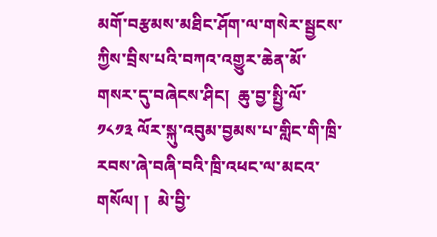མགོ་བརྩམས་མཐིང་ཤོག་ལ་གསེར་སྦྱངས་ཀྱིས་བྲིས་པའི་བཀའ་འགྱུར་ཆེན་མོ་གསར་དུ་བཞེངས་ཤིང།  ཆུ་བྱ་སྤྱི་ལོ་ ༡༨༡༣ ལོར་སྐུ་འབུམ་བྱམས་པ་གླིང་གི་ཁྲི་རབས་ཞེ་བཞི་བའི་ཁྲི་འཕང་ལ་མངའ་གསོལ། །  མེ་བྱི་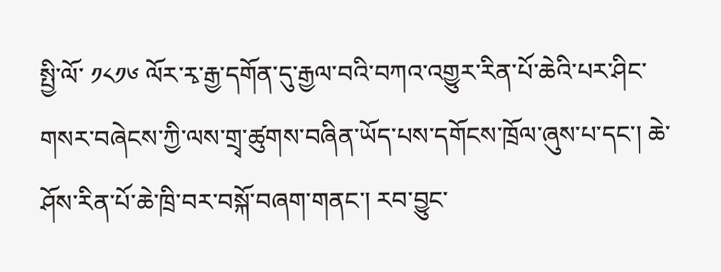སྤྱི་ལོ་ ༡༨༡༦ ལོར་རྭ་རྒྱ་དགོན་དུ་རྒྱལ་བའི་བཀའ་འགྱུར་རིན་པོ་ཆེའི་པར་ཤིང་གསར་བཞེངས་ཀྱི་ལས་གྲྭ་ཚུགས་བཞིན་ཡོད་པས་དགོངས་ཁྲོལ་ཞུས་པ་དང་། ཆེ་ཤོས་རིན་པོ་ཆེ་ཁྲི་བར་བསྐོ་བཞག་གནང་། རབ་བྱུང་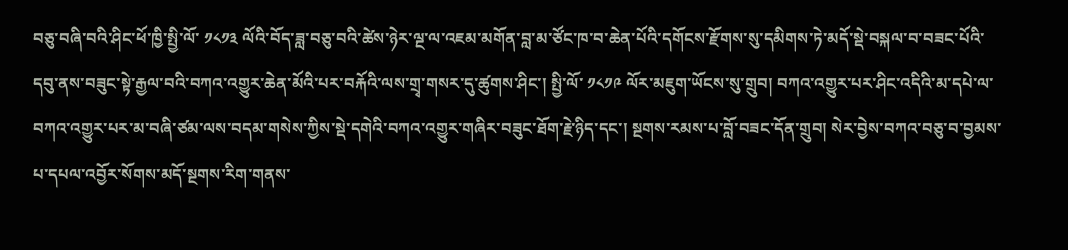བཅུ་བཞི་བའི་ཤིང་ཕོ་ཁྱི་སྤྱི་ལོ་ ༡༨༡༣ ལོའི་བོད་ཟླ་བཅུ་བའི་ཚེས་ཉེར་ལྔ་ལ་འཇམ་མགོན་བླ་མ་ཙོང་ཁ་བ་ཆེན་པོའི་དགོངས་རྫོགས་སུ་དམིགས་ཏེ་མདོ་སྡེ་བསྐལ་བ་བཟང་པོའི་དབུ་ནས་བཟུང་སྟེ་རྒྱལ་བའི་བཀའ་འགྱུར་ཆེན་མོའི་པར་བརྐོའི་ལས་གྲྭ་གསར་དུ་ཚུགས་ཤིང་། སྤྱི་ལོ་ ༡༨༡༩ ལོར་མཇུག་ཡོངས་སུ་གྲུབ། བཀའ་འགྱུར་པར་ཤིང་འདིའི་མ་དཔེ་ལ་བཀའ་འགྱུར་པར་མ་བཞི་ཙམ་ལས་བདམ་གསེས་ཀྱིས་སྡེ་དགེའི་བཀའ་འགྱུར་གཞིར་བཟུང་ཐོག་རྗེ་ཉིད་དང་། སྔགས་རམས་པ་བློ་བཟང་དོན་གྲུབ། སེར་བྱེས་བཀའ་བཅུ་བ་བྱམས་པ་དཔལ་འབྱོར་སོགས་མདོ་སྔགས་རིག་གནས་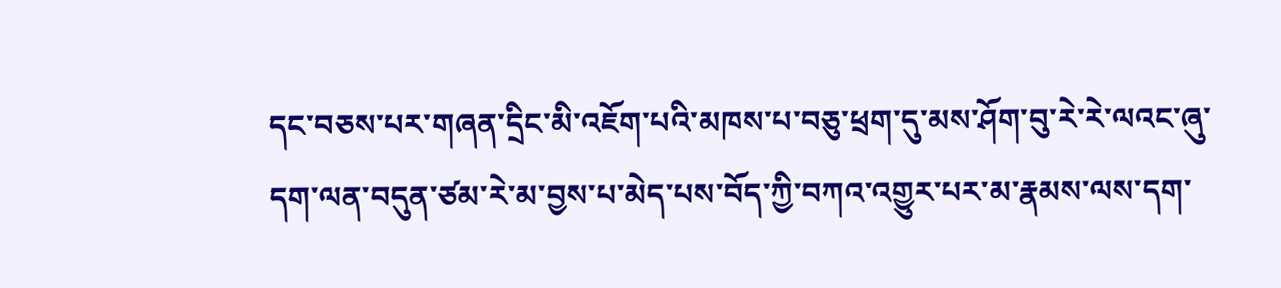དང་བཅས་པར་གཞན་དྲིང་མི་འཇོག་པའི་མཁས་པ་བཅུ་ཕྲག་དུ་མས་ཤོག་བུ་རེ་རེ་ལའང་ཞུ་དག་ལན་བདུན་ཙམ་རེ་མ་བྱས་པ་མེད་པས་བོད་ཀྱི་བཀའ་འགྱུར་པར་མ་རྣམས་ལས་དག་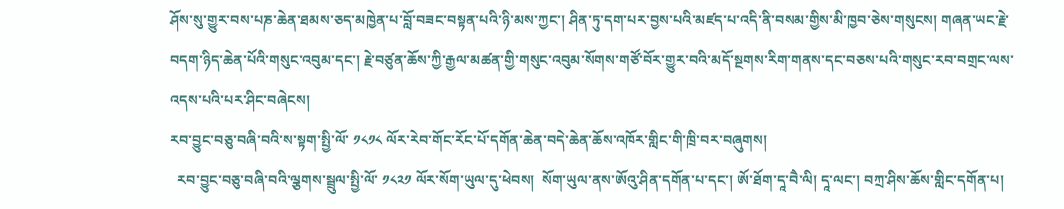ཤོས་སུ་གྱུར་བས་པཎ་ཆེན་ཐམས་ཅད་མཁྱེན་པ་བློ་བཟང་བསྟན་པའི་ཉི་མས་ཀྱང་། ཤིན་ཏུ་དག་པར་བྱས་པའི་མཛད་པ་འདི་ནི་བསམ་གྱིས་མི་ཁྱབ་ཅེས་གསུངས། གཞན་ཡང་རྗེ་བདག་ཉིད་ཆེན་པོའི་གསུང་འབུམ་དང་། རྗེ་བཙུན་ཆོས་ཀྱི་རྒྱལ་མཚན་གྱི་གསུང་འབུམ་སོགས་གཙོ་བོར་གྱུར་བའི་མདོ་སྔགས་རིག་གནས་དང་བཅས་པའི་གསུང་རབ་བགྲང་ལས་འདས་པའི་པར་ཤིང་བཞེངས།
རབ་བྱུང་བཅུ་བཞི་བའི་ས་སྟག་སྤྱི་ལོ་ ༡༨༡༨ ལོར་རེབ་གོང་རོང་པོ་དགོན་ཆེན་བདེ་ཆེན་ཆོས་འཁོར་གླིང་གི་ཁྲི་བར་བཞུགས།
  རབ་བྱུང་བཅུ་བཞི་བའི་ལྕགས་སྦྲུལ་སྤྱི་ལོ་ ༡༨༢༡ ལོར་སོག་ཡུལ་དུ་ཕེབས།  སོག་ཡུལ་ནས་ཨོའུ་ཤིན་དགོན་པ་དང་། ཨོ་ཐོག་དཱ་བཻ་ལི། དཱ་ལང་། བཀྲ་ཤིས་ཆོས་གླིང་དགོན་པ།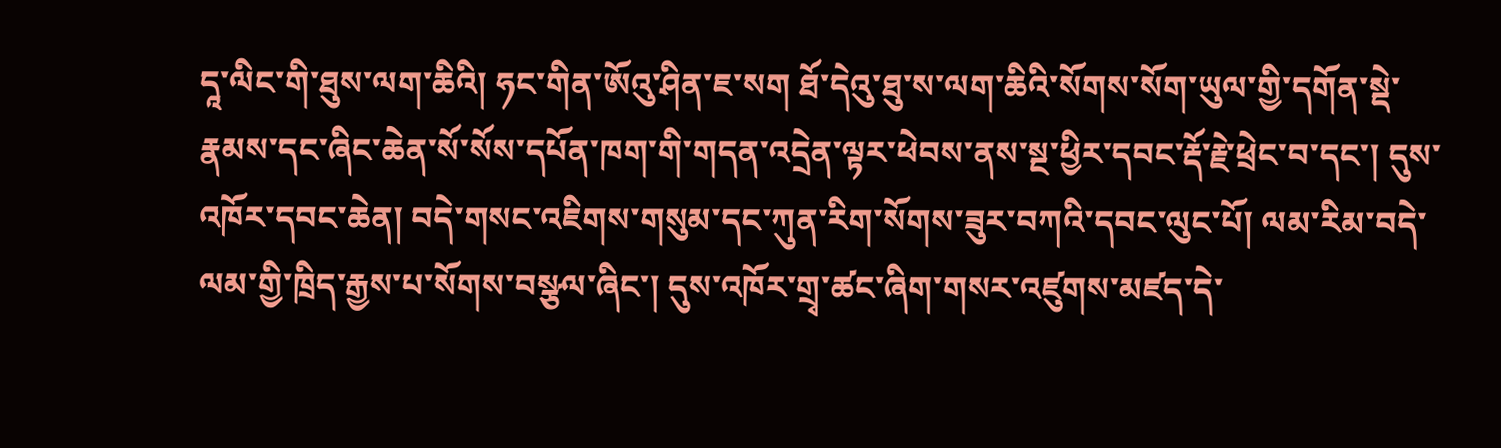དཱ་ལིང་གི་ཐུས་ལག་ཆིའི། ཧང་གིན་ཨོའུ་ཤིན་ཇ་སག ཐོ་དེའུ་ཐུ་ས་ལག་ཆིའི་སོགས་སོག་ཡུལ་གྱི་དགོན་སྡེ་རྣམས་དང་ཞིང་ཆེན་སོ་སོས་དཔོན་ཁག་གི་གདན་འདྲེན་ལྟར་ཕེབས་ནས་སྔ་ཕྱིར་དབང་རྡོ་རྗེ་ཕྲེང་བ་དང་། དུས་འཁོར་དབང་ཆེན། བདེ་གསང་འཇིགས་གསུམ་དང་ཀུན་རིག་སོགས་ཟུར་བཀའི་དབང་ལུང་པོ། ལམ་རིམ་བདེ་ལམ་གྱི་ཁྲིད་རྒྱས་པ་སོགས་བསྩལ་ཞིང་། དུས་འཁོར་གྲྭ་ཚང་ཞིག་གསར་འཛུགས་མཛད་དེ་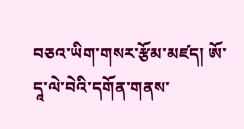བཅའ་ཡིག་གསར་རྩོམ་མཛད། ཨོ་དཱ་ལེ་བེའི་དགོན་གནས་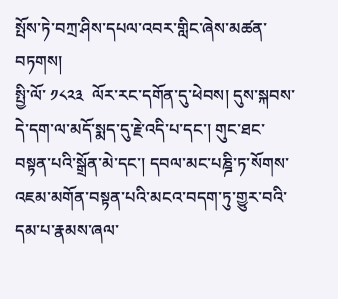སྤོས་ཏེ་བཀྲ་ཤིས་དཔལ་འབར་གླིང་ཞེས་མཚན་བཏགས།
སྤྱི་ལོ་ ༡༨༢༣  ལོར་རང་དགོན་དུ་ཕེབས། དུས་སྐབས་དེ་དག་ལ་མདོ་སྨད་དུ་རྗེ་འདི་པ་དང་། གུང་ཐང་བསྟན་པའི་སྒྲོན་མེ་དང་། དབལ་མང་པཎྜི་ཏ་སོགས་འཇམ་མགོན་བསྟན་པའི་མངའ་བདག་ཏུ་གྱུར་བའི་དམ་པ་རྣམས་ཞལ་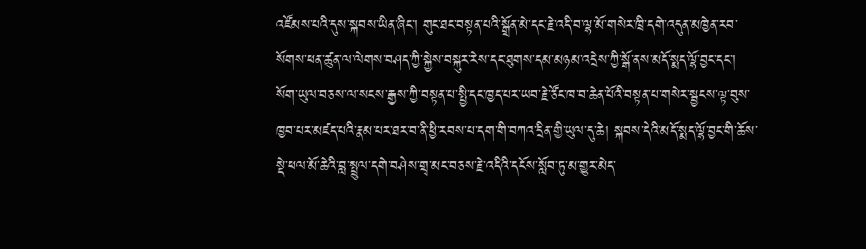འཛོམས་པའི་དུས་སྐབས་ཡིན་ཞིང་། གུང་ཐང་བསྟན་པའི་སྒྲོན་མེ་དང་རྗེ་འདི་བ་ལྷ་མོ་གསེར་ཁྲི་དགེ་འདུན་མཁྱེན་རབ་སོགས་ཕན་ཚུན་ལ་ལེགས་བཤད་ཀྱི་སྐྱེས་བསྐུར་རེས་དང་ཐུགས་དམ་མཉམ་འདྲེས་ཀྱི་སྒོ་ནས་མདོ་སྨད་ལྷོ་བྱང་དང་། སོག་ཡུལ་བཅས་ལ་སངས་རྒྱས་ཀྱི་བསྟན་པ་སྤྱི་དང་ཁྱད་པར་ཡབ་རྗེ་ཙོང་ཁ་བ་ཆེན་པོའི་བསྟན་པ་གསེར་སྦྱངས་ལྟ་བུས་ཁྱབ་པར་མཛད་པའི་རྣམ་པར་ཐར་བ་ནི་ཕྱི་རབས་པ་དག་གི་བཀའ་དྲིན་གྱི་ཡུལ་དུ་ཆེ། སྐབས་དེའི་མདོ་སྨད་ལྷོ་བྱང་གི་ཆོས་སྡེ་ཕལ་མོ་ཆེའི་བླ་སྤྲུལ་དགེ་བཤེས་གྲྭ་མང་བཅས་རྗེ་འདིའི་དངོས་སློབ་ཏུ་མ་གྱུར་མེད་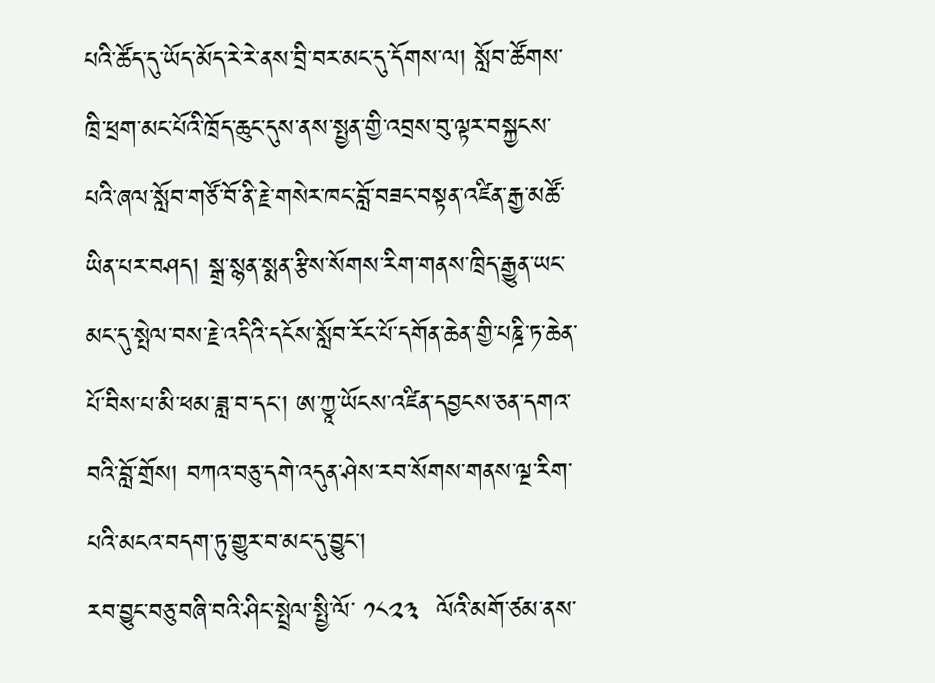པའི་ཚོད་དུ་ཡོད་མོད་རེ་རེ་ནས་བྲི་བར་མང་དུ་དོགས་ལ། སློབ་ཚོགས་ཁྲི་ཕྲག་མང་པོའི་ཁྲོད་ཆུང་དུས་ནས་སྤྱན་གྱི་འབྲས་བུ་ལྟར་བསྐྱངས་པའི་ཞལ་སློབ་གཙོ་བོ་ནི་རྗེ་གསེར་ཁང་བློ་བཟང་བསྟན་འཛིན་རྒྱ་མཚོ་ཡིན་པར་བཤད། སྒྲ་སྙན་སྨན་རྩིས་སོགས་རིག་གནས་ཁྲིད་རྒྱུན་ཡང་མང་དུ་སྤེལ་བས་རྗེ་འདིའི་དངོས་སློབ་རོང་པོ་དགོན་ཆེན་གྱི་པཎྜི་ཏ་ཆེན་པོ་བིས་པ་མི་ཕམ་ཟླ་བ་དང་། ཨ་ཀྱཱ་ཡོངས་འཛིན་དབྱངས་ཅན་དགའ་བའི་བློ་གྲོས། བཀའ་བཅུ་དགེ་འདུན་ཤེས་རབ་སོགས་གནས་ལྔ་རིག་པའི་མངའ་བདག་ཏུ་གྱུར་བ་མང་དུ་བྱུང་།
རབ་བྱུང་བཅུ་བཞི་བའི་ཤིང་སྤྲེལ་སྤྱི་ལོ་ ༡༨༢༣  ལོའི་མགོ་ཙམ་ནས་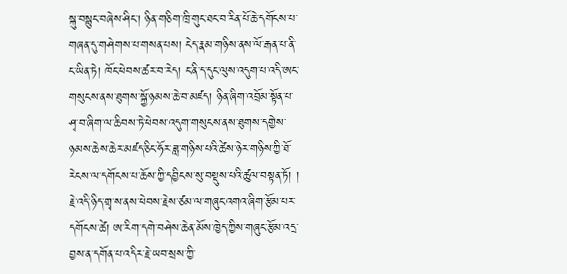སྐུ་བསྙུང་བཞེས་ཤིང་། ཉིན་གཅིག་ཁྲི་གུང་ཐང་བ་རིན་པོ་ཆེ་དགོངས་པ་གཞན་དུ་གཤེགས་པ་གསན་པས། ངེད་རྣམ་གཉིས་ནས་ལོ་རྒན་པ་ནི་ང་ཡིན་ཏེ། ཁོང་ཕེབས་ཚར་བ་རེད། ང་ནི་ད་དུང་ལུས་འདུག་པ་འདི་ཨང་གསུངས་ནས་ཐུགས་སྐྱོ་ཉམས་ཆེ་བ་མཛད། ཉིན་ཞིག་འབྲོམ་སྟོན་པ་ཤྭ་བ་ཞིག་ལ་ཆིབས་ཏེ་ཕེབས་འདུག་གསུངས་ནས་ཐུགས་དགྱེས་ཉམས་ཆེས་ཆེར་མཛད་ཅིང་ཧོར་ཟླ་གཉིས་པའི་ཚེས་ཉེར་གཉིས་ཀྱི་ཐོ་རེངས་ལ་དགོངས་པ་ཆོས་ཀྱི་དབྱིངས་སུ་བསྡུས་པའི་ཚུལ་བསྟན་ཏོ། །
རྗེ་འདི་ཉིད་གྲྭ་ས་ནས་ཕེབས་རྗེས་ཙམ་ལ་གཞུང་འགའ་ཞིག་རྩོམ་པར་དགོངས་ཚེ། ཨ་རིག་དགེ་བཤེས་ཆེན་མོས་ཁྱེད་ཀྱིས་གཞུང་རྩོམ་འདྲ་བྱས་ན་དགོན་པ་འདིར་རྗེ་ཡབ་སྲས་ཀྱི་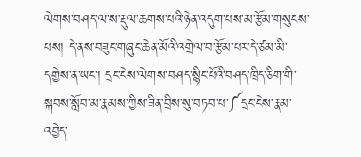ལེགས་བཤད་ལ་ས་རྡུལ་ཆགས་པའི་ཉེན་འདུག་པས་མ་རྩོམ་གསུངས་པས། དེ་ནས་བཟུང་གཞུང་ཆེན་མོའི་འགྲེལ་བ་རྩོམ་པར་དེ་ཙམ་མི་དགྱེས་ན་ཡང་། དྲང་ངེས་ལེགས་བཤད་སྙིང་པོའི་བཤད་ཁྲིད་ཅིག་གི་སྐབས་སློབ་མ་རྣམས་ཀྱིས་ཟིན་བྲིས་སུ་བཏབ་པ་༼དྲང་ངེས་རྣམ་འབྱེད་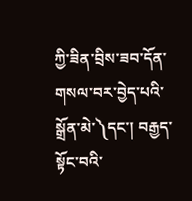ཀྱི་ཟིན་བྲིས་ཟབ་དོན་གསལ་བར་བྱེད་པའི་སྒྲོན་མེ་༽དང་། བརྒྱད་སྟོང་བའི་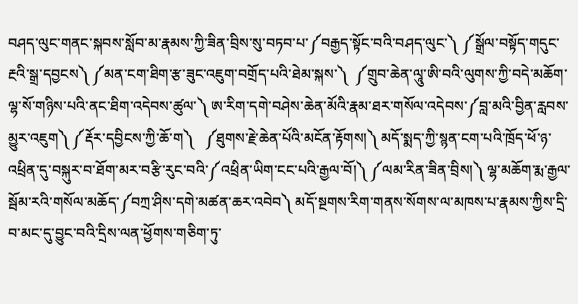བཤད་ལུང་གནང་སྐབས་སློབ་མ་རྣམས་ཀྱི་ཟིན་བྲིས་སུ་བཏབ་པ་༼བརྒྱད་སྟོང་བའི་བཤད་ལུང་༽ ༼སྒྲོལ་བསྟོད་གདུང་རྔའི་སྒྲ་དབྱངས༽ ༼མན་ངག་ཐིག་རྩ་ཟུང་འཇུག་བགྲོད་པའི་ཐེམ་སྐས་༽  ༼གྲུབ་ཆེན་ལཱུ་ཨི་བའི་ལུགས་ཀྱི་བདེ་མཆོག་ལྷ་སོ་གཉིས་པའི་ནང་ཐིག་འདེབས་ཚུལ་༽ ཨ་རིག་དགེ་བཤེས་ཆེན་མོའི་རྣམ་ཐར་གསོལ་འདེབས་༼བླ་མའི་བྱིན་རླབས་མྱུར་འཇུག༽ ༼རྡོར་དབྱིངས་ཀྱི་ཆོ་ག༽   ༼ཐུགས་རྗེ་ཆེན་པོའི་མངོན་རྟོགས།༽ མདོ་སྨད་ཀྱི་སྙན་ངག་པའི་ཁྲོད་ཕོ་ཉ་འཕྲིན་དུ་བསྐུར་བ་ཐོག་མར་བརྩི་རུང་བའི་༼འཕྲིན་ཡིག་ངང་པའི་རྒྱལ་བོ།༽ ༼ལམ་རིན་ཟིན་བྲིས།༽ ལྷ་མཆོག་རྨ་རྒྱལ་སྦོམ་རའི་གསོལ་མཆོད་༼བཀྲ་ཤིས་དགེ་མཚན་ཆར་འབེབ༽ མདོ་སྔགས་རིག་གནས་སོགས་ལ་མཁས་པ་རྣམས་ཀྱིས་དྲི་བ་མང་དུ་བྱུང་བའི་དྲིས་ལན་ཕྱོགས་གཅིག་ཏུ་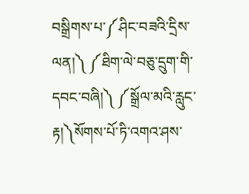བསྒྲིགས་པ་༼ཤིང་བཟའི་དྲིས་ལན།༽ ༼ཐིག་ལེ་བཅུ་དྲུག་གི་དབང་བཞི།༽ ༼སྒྲོལ་མའི་རླུང་རྟ།༽སོགས་པོ་ཏི་འགའ་ཤས་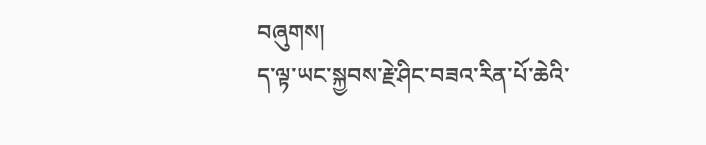བཞུགས།
ད་ལྟ་ཡང་སྐྱབས་རྗེ་ཤིང་བཟའ་རིན་པོ་ཆེའི་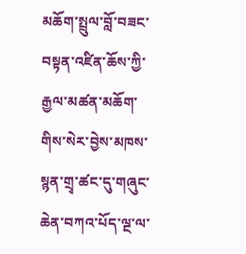མཆོག་སྤྲུལ་བློ་བཟང་བསྟན་འཛིན་ཆོས་ཀྱི་རྒྱལ་མཚན་མཆོག་གིས་སེར་བྱེས་མཁས་སྙན་གྲྭ་ཚང་དུ་གཞུང་ཆེན་བཀའ་པོད་ལྔ་ལ་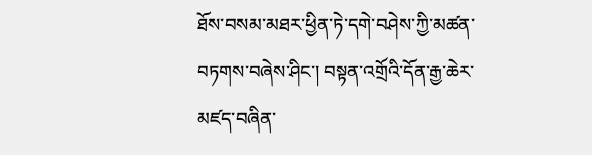ཐོས་བསམ་མཐར་ཕྱིན་ཏེ་དགེ་བཤེས་ཀྱི་མཚན་བཏགས་བཞེས་ཤིང་། བསྟན་འགྲོའི་དོན་རྒྱ་ཆེར་མཛད་བཞིན་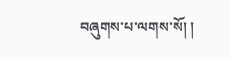བཞུགས་པ་ལགས་སོ། །